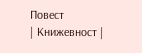Повест
| Книжевност |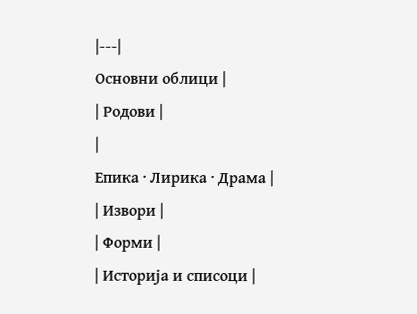|---|
Основни облици |
| Родови |
|
Епика · Лирика · Драма |
| Извори |
| Форми |
| Историја и списоци |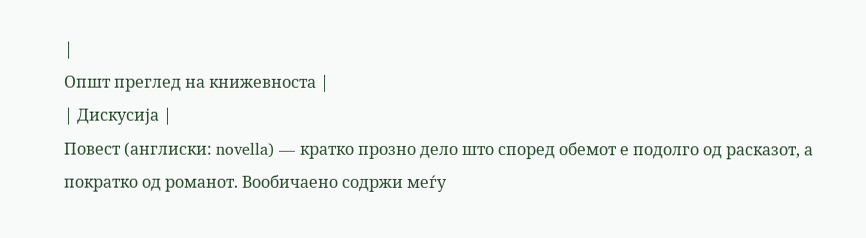|
Општ преглед на книжевноста |
| Дискусија |
Повест (англиски: novella) — кратко прозно дело што според обемот е подолго од расказот, а пократко од романот. Вообичаено содржи меѓу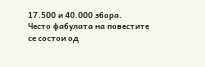17.500 и 40.000 збора.
Често фабулата на повестите се состои од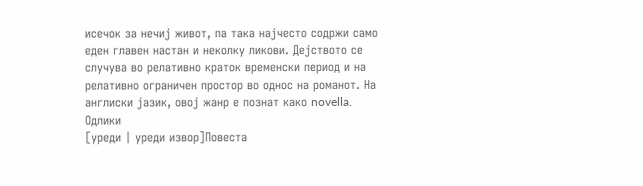исечок за нечиј живот, па така најчесто содржи само еден главен настан и неколку ликови. Дејството се случува во релативно краток временски период и на релативно ограничен простор во однос на романот. На англиски јазик, овој жанр е познат како novella.
Одлики
[уреди | уреди извор]Повеста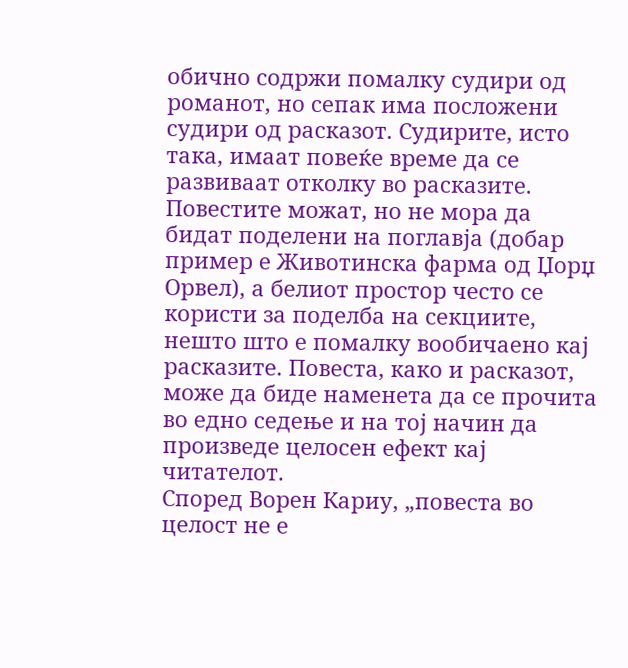обично содржи помалку судири од романот, но сепак има посложени судири од расказот. Судирите, исто така, имаат повеќе време да се развиваат отколку во расказите. Повестите можат, но не мора да бидат поделени на поглавја (добар пример е Животинска фарма од Џорџ Орвел), а белиот простор често се користи за поделба на секциите, нешто што е помалку вообичаено кај расказите. Повеста, како и расказот, може да биде наменета да се прочита во едно седење и на тој начин да произведе целосен ефект кај читателот.
Според Ворен Кариу, „повеста во целост не е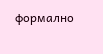формално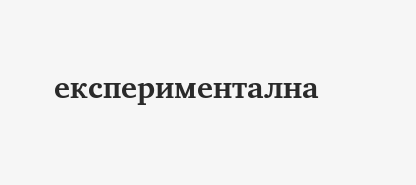експериментална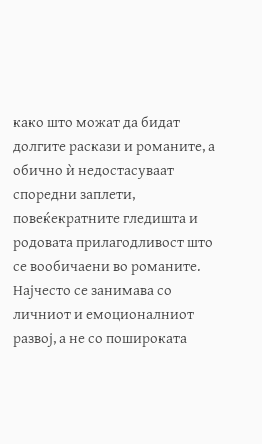како што можат да бидат долгите раскази и романите, а обично ѝ недостасуваат споредни заплети, повеќекратните гледишта и родовата прилагодливост што се вообичаени во романите. Најчесто се занимава со личниот и емоционалниот развој, а не со пошироката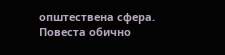општествена сфера. Повеста обично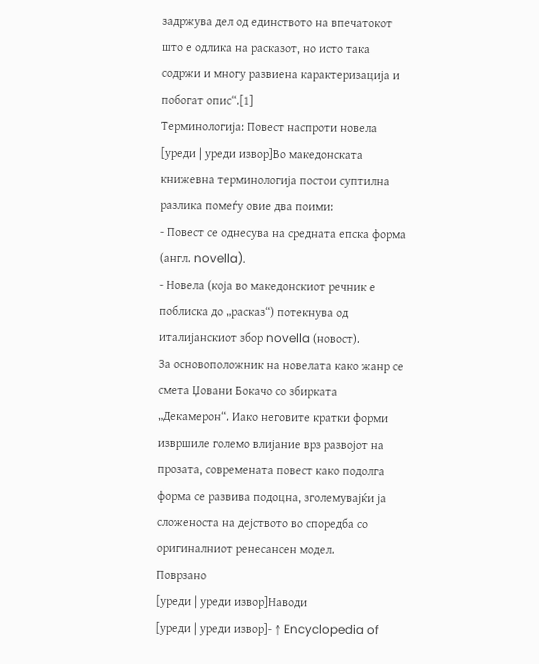задржува дел од единството на впечатокот што е одлика на расказот, но исто така содржи и многу развиена карактеризација и побогат опис“.[1]
Терминологија: Повест наспроти новела
[уреди | уреди извор]Во македонската книжевна терминологија постои суптилна разлика помеѓу овие два поими:
- Повест се однесува на средната епска форма (англ. novella).
- Новела (која во македонскиот речник е поблиска до „расказ“) потекнува од италијанскиот збор novella (новост).
За основоположник на новелата како жанр се смета Џовани Бокачо со збирката „Декамерон“. Иако неговите кратки форми извршиле големо влијание врз развојот на прозата, современата повест како подолга форма се развива подоцна, зголемувајќи ја сложеноста на дејството во споредба со оригиналниот ренесансен модел.
Поврзано
[уреди | уреди извор]Наводи
[уреди | уреди извор]- ↑ Encyclopedia of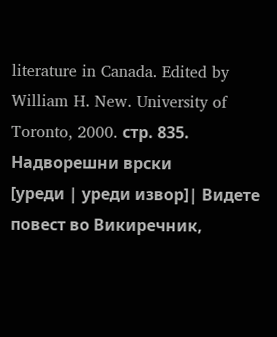literature in Canada. Edited by William H. New. University of Toronto, 2000. стр. 835.
Надворешни врски
[уреди | уреди извор]| Видете повест во Викиречник,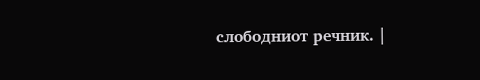слободниот речник. |